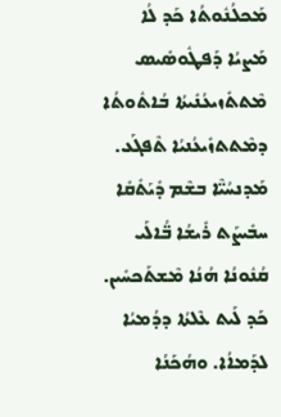ܡܰܟܠܳܢܽܘܬܳܐ ܟܰܕ ܠܳܐ ܡܰܨܝܳܐ ܕܰܦܛܽܘܣܺܝܣ ܡܶܬܬܺܙܝܥܳܢܺܝܬܳܐ ܒܳܐܬܽܘܬܳܐ ܕܡܶܬܬܙܺܝܥܳܢܝܳܐ ܬܶܦܓܰܥ. ܡܰܕܢܚܳܝ̈ܶܐ ܒܫܶܡ ܕܺܝܰܬܺܩܺܐ ܚܒܺܝܨܰܬ ܪܺܝܫܳܐ ܒ̈ܳܐܠܰܝ ܩܳܢܽܘܢܳܐ ܗܳܢܳܐ ܡܶܫܬܰܟܚܺܝܢ. ܟܰܕ ܠܰܝܬ ܥܶܠܬܳܐ ܕܕܳܡܝܳܐ ܠܕܰܡܐܳܐ. ܘܗܳܟܰܢܳܐ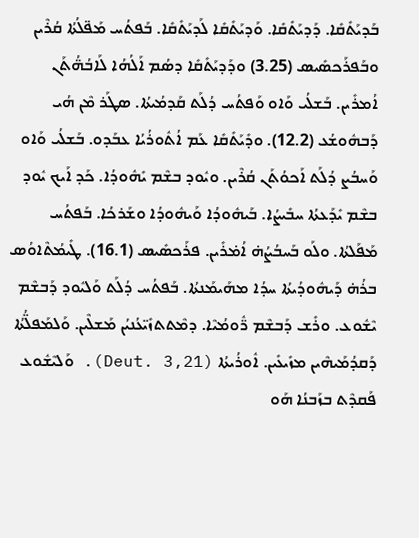ܒܰܕܝܰܬܺܩܺܐ. ܕܰܕܝܰܬܺܩܺܐ. ܘܰܕܝܰܬܺܩܺܐ ܠܰܕܝܰܬܺܩܺܐ. ܒܰܦܬܳܚ ܡܰܦ̈ܠܳܬܳܐ ܩܳܪܶܝܢ ܘܒܰܦܪܰܟܣܺܝܣ (3.25) ܘܕܰܕܝܰܬܺܩܺܐ ܕܣܳܡ ܐܰܠܳܗܳܐ ܠܰܐܒܳܗ̈ܳܬܰܢ ܐܳܡܪܺܝܢ. ܒܰܫܠܳܝ ܘܰܐܘ ܘܰܦܬܳܚ ܕܳܠܰܬ ܩܰܕܡܳܝܬܳܐ. ܣܛܰܪ ܡܶܢ ܗܳܝ ܕܰܒܗܽܘܫܳܥ (12.2). ܘܕܺܝܰܬܺܩܺܐ ܥܰܡ ܐܳܬܽܘܪܳܝܳܐ ܥܒܰܕܘ. ܒܰܫܠܳܝ ܘܰܐܘ ܘܰܚܒܳܨ ܕܳܠܰܬ ܐܰܟܘܳܬܰܢ ܩܳܪܶܝܢ. ܘܝܽܘܕ ܒܫܶܡ ܝܺܗܽܘܕܳܐ. ܟܰܕ ܐܰܝܟ ܝܽܘܕ ܒܫܶܡ ܝܺܕܰܥܬܳܐ ܚܒܺܝܨܳܐ. ܒܰܝܗܽܘܕܳܐ ܘܰܝܗܽܘܕܳܐ ܘܫܰܪܟܳܐ. ܒܰܦܬܳܚ ܡܰܦܰܠܬܳܐ. ܘܠܰܘ ܒܰܚܒܳܨܳܗ̇ ܐܳܡ̇ܪܺܝܢ. ܦܪܰܟܣܺܝܣ (16.1). ܛܺܝܡܳܬܶܐܘܳܣ ܒܪܳܗ̇ ܕܰܝܗܽܘܕܳܝܬܳܐ ܚܕܳܐ ܡܗܰܝܡܰܢܬܳܐ. ܒܰܦܬܳܚ ܕܳܠܰܬ ܘܰܠܝܽܘܕ ܕܰܒܫܶܡ ܝܶܫܽܘܥ. ܘܪܺܫ ܕܰܒܫܶܡ ܪ̈ܽܘܡܳܝܶܐ. ܕܡܶܬܬܙܺܝ̈ܥܳܢܝܳܢ ܡܰܫܠܶܝܢ. ܘܰܠܡܰܦܠ̈ܳܬܳܐ ܕܰܩܕܳܡܰܝܗܶܝܢ ܡܙܺܝܥܺܝܢ. ܐܽܘܪܳܝܬܳܐ (Deut. 3,21). ܘܰܠܝܶܫܽܘܥ ܦܰܩܕܶܬ ܒܙܰܒܢܳܐ ܗܰܘ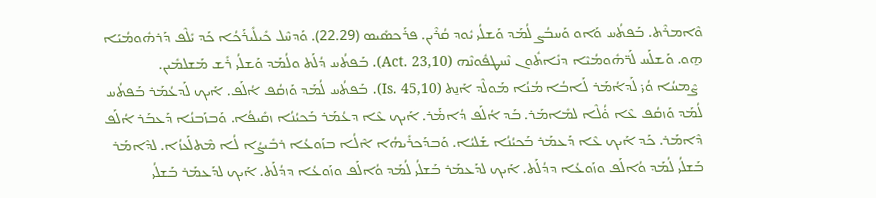ܘܶܐܡܪܶܬ. ܒܰܦܬܳܚ ܘܰܐܘ ܘܰܚܒܳܨ ܠܳܡܰܕ ܘܰܫܠܳܝ ܝܽܘܕ ܩܳܪܶܝܢ. ܦܪܰܟܣܺܝܣ (22.29). ܘܰܕܚܶܠ ܟܺܝܠܺܝܪܰܟܳܐ ܟܰܕ ܝܺܠܶܦ ܕܰܪܗܽܘܡܳܝܰܐ ܗ̱ܘ. ܘܰܫܠܰܚ ܠܰܪ̈ܗܽܘܡܳܝܶܐ ܕܢܺܐܬܽܘܢ ܢܶܚܛܦܽܘܢܶܗ (Act. 23,10). ܒܰܦܬܳܚ ܕܳܠܰܬ ܘܠܳܡܰܕ ܘܰܫܠܳܝ ܪܺܫ ܡܰܫܠܡܺܝܢ.
 ܨܶܡܚܳܐ ܘܳܝ̇ ܠܰܕܐܳܡܰܪ ܠܰܐܒܳܐ ܡܳܢܳܐ ܡܰܘܠܶܕ ܐܰܢ̱ܬ (Is. 45,10). ܒܰܦܬܳܚ ܠܳܡܰܕ ܘܰܙܩܳܦ ܐܳܠܰܦ. ܐܰܝܟ ܠܰܕܥܳܡܰܪ ܒܰܦܬܳܚ ܠܳܡܰܕ ܘܰܙܩܳܦ ܥܶܐ ܘ̇ܳܠܶܐ ܠܡܺܐܡܰܪ. ܒܰܕ ܐܳܠܰܦ ܕܳܐܡ̇ܰܪ. ܐܰܝܟ ܥܶܐ ܕܥܳܡܰܪ ܒܰܟܝܳܢܳܐ ܙܩܺܝܦܳܐ. ܘܰܒܙܰܒܢܳܐ ܕܰܥܒܰܪ ܐܳܠܰܦ ܕܶܐܡܰܪ. ܟܰܕ ܐܰܝܟ ܥܶܐ ܕܰܥܡܰܪ ܒܰܟܝܳܢܳܐ ܫܰܠܝܳܐ. ܘܰܒܕܰܟܪܺܝܗܳܐ ܐܶܠܳܐ ܒܙܰܘܥܳܐ ܪܒܺܝܨܳܐ ܠܳܐ ܡܶܬܠܰܥܙܳܐ. ܠܕܶܐܡܰܪ ܒܰܫܠܳܝ ܠܳܡܰܕ ܘܳܐܠܰܦ ܘܙܰܘܥܳܐ ܕܕܳܠܰܬ. ܐܰܝܟ ܠܕܰܥܡܰܪ ܒܰܫܠܳܝ ܠܳܡܰܕ ܘܳܐܠܰܦ ܘܙܰܘܥܳܐ ܕܕܳܠܰܬ. ܐܰܝܟ ܠܕܰܥܡܰܪ ܒܰܫܠܳܝ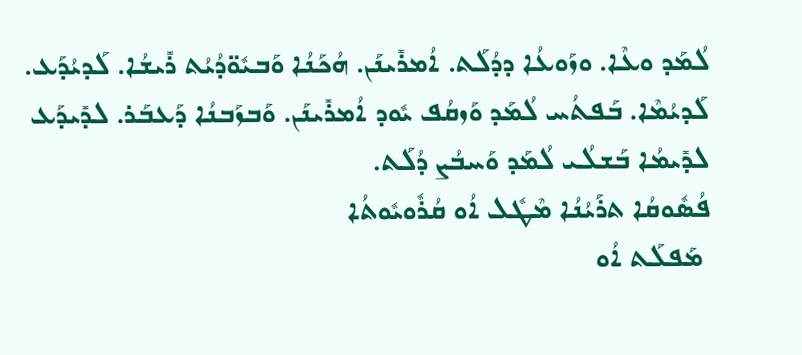ܠܳܡܰܕ ܘܥܶܐ. ܘܙܰܘܥܳܐ ܕܕܳܠܰܬ. ܐܳܡܪܺܝܢܰܢ. ܗܳܟܰܢܳܐ ܘܰܒܝܽܘ̈ܕܳܝܳܬ ܪܺܝܫܳܐ. ܠܰܕܝܳܕܰܥ. ܠܰܕܝܳܡܶܐ. ܒܰܦܬܳܚ ܠܳܡܰܕ ܘܰܙܩܳܦ ܝܽܘܕ ܐܳܡܪܺܝܢܰܢ. ܘܰܒܙܰܒܢܳܐ ܕܰܥܒܰܪ. ܠܕܺܝܕܰܥ ܠܕܺܝܡܳܐ ܒܰܫܠܳܝ ܠܳܡܰܕ ܘܰܚܒܳܨ ܕܳܠܰܬ.
ܦܳܣܽܘܩܳܐ ܬܪܰܝܳܢܳܐ ܡܶܛܽܠ ܐܳܘ ܩܳܪܽܘܝܽܘܬܳܐ
 ܡܰܦܠܰܬ ܐܳܘ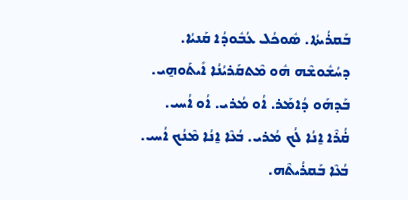ܒܰܩܪܳܝܬܳܐ. ܣܽܘܟܳܠ ܥܳܒܽܘܕܳܐ ܩܰܢܝܳܐ. ܕܚܳܫܽܘܫܶܗ ܗܽܘ ܡܶܬܩܰܪܝܳܢܳܐ ܐܺܝܬܰܘܗ̱ܝ. ܒܰܕܗܰܘ ܕܳܐܡܰܪ. ܐܳܘ ܡܳܪܝ. ܐܳܘ ܐܳܚܝ. ܩ̇ܳܪܶܐ ܐ̱ܢܳܐ ܠܳܟ ܡܳܪܝ. ܒܳܥܶܐ ܐ̱ܢܳܐ ܡܶܢܳܟ ܐܳܚܝ. ܒܳܥܶܐ ܒܰܩܪܳܝܬܶܗ.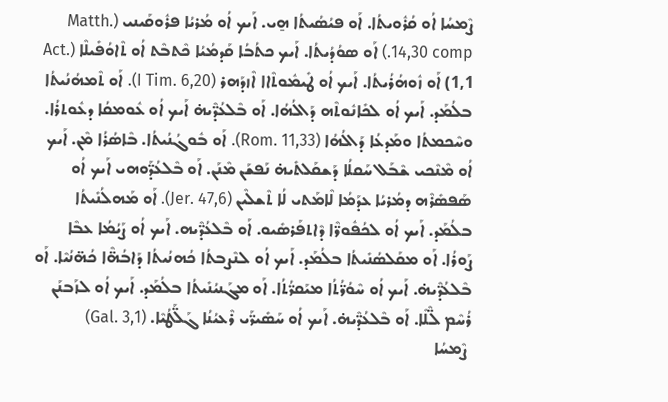ܨܶܡܚܳܐ ܐܳܘ ܩܳܪܽܘܝܬܳܐ. ܐܰܘ ܦܝܳܣܳܝܬܳܐ ܗ̱ܝ. ܐܰܝܟ ܐܳܘ ܡܳܪܝܳܐ ܦܪܽܘܩܰܝܢܝ (Matth. 14,30 comp.) ܐܰܘ ܣܘܳܕܳܝܬܳܐ. ܐܰܝܟ ܟܬܳܒܳܐ ܩܰܕܡܳܝܳܐ ܟܶܬܒܶܬ ܐܳܘ ܬܶܐܘܳܦܺܝܠܶܐ (Act. 1,1) ܐܰܘ ܙܽܘܗܳܪܳܝܬܳܐ. ܐܰܝܟ ܐܳܘ ܛܺܝܡܽܘܬܶܐܐ ܐܶܙܕܰܗܪ (I Tim. 6,20). ܐܰܘ ܬܶܡܗܳܢܳܝܬܳܐ ܒܠܳܡܰܕ. ܐܰܝܟ ܐܳܘ ܠܟܺܐܢܽܘܬܶܗ ܕܰܐܠܳܗܳܐ. ܐܰܘ ܒܶܠܥܳܕ̈ܶܝܗ̇ ܐܰܝܟ ܐܳܘ ܥܽܘܡܩܳܐ ܕܥܽܘܬܪܳܐ. ܘܚܶܟܡܬܳܐ ܘܡܰܕܥܳܐ ܕܰܐܠܳܗܳܐ (Rom. 11,33). ܐܰܘ ܒܽܘܓܳܢܳܝܬܳܐ. ܒܶܐܣܳܪܳܐ ܡܶܢ. ܐܰܝܟ ܐܳܘ ܡܶܢܶܟܝ ܫܶܒܰܠ ܚܰܩܠܳܐ ܕܰܫܩܰܠܬܺܝܗ̇ ܢܰܦܫܰܢ ܡܶܢܰܢ. ܐܰܘ ܒܶܠܥܳܕ̈ܰܘܗܝ ܐܰܝܟ ܐܳܘ ܣܰܦܣܺܪܶܗ ܕܡܳܪܝܳܐ ܥܕܰܡܳܐ ܠܶܐܡܰܬܝ ܠܳܐ ܬܶܫܠܶܝܢ (Jer. 47,6). ܐܰܘ ܡܰܗܠܳܢܺܝܬܳܐ ܒܠܳܡܰܕ. ܐܰܝܟ ܐܳܘ ܠܟܳܦܽܘܪ̈ܶܐ ܕܶܐܬܦܰܪܣܺܝܘ. ܐܰܘ ܒܶܠܥܳܕ̈ܶܝܗ. ܐܰܝܟ ܐܳܘ ܨܰܝܳܡܳܐ ܥܒܶܐ ܨܰܘܪܳܐ. ܐܰܘ ܡܩܰܠܣܳܢܺܝܬܳܐ ܒܠܳܡܰܕ. ܐܰܝܟ ܐܳܘ ܠܢܶܨܒܬܳܐ ܟܳܗܢܳܝܬܳܐ ܕܰܐܒܳܗ̈ܶܐ ܟܳܗ̈ܢܳܝܶܐ. ܐܰܘ ܒܶܠܥܳܕ̈ܶܝܗ̇. ܐܰܝܟ ܐܳܘ ܚܶܘܳܪ̈ܳܬܳܐ ܡܝܰܩܪ̈ܳܬܳܐ. ܐܰܘ ܡܓܰܢܝܳܢܺܝܬܳܐ ܒܠܳܡܰܕ. ܐܰܝܟ ܐܳܘ ܠܙܰܒܢܰܢ ܪܳܚܶܡ ܠ̈ܶܠܶܐ. ܐܰܘ ܒܶܠܥܳܕ̈ܶܝܗ̇. ܐܰܝܟ ܐܳܘ ܚܰܣܺܝܪ̈ܰܝ ܪܶܥܝܳܢܳܐ ܓܰܠ̈ܰܛܳܝܶܐ. (Gal. 3,1)
 ܨܶܡܚܳܐ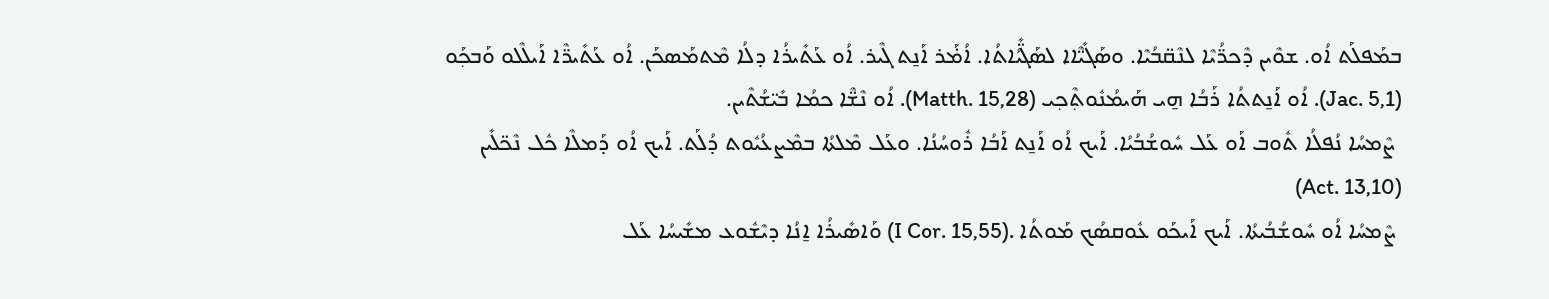ܒܡܰܦܠܰܬ ܐܳܘ. ܫܘܶܝܢ ܕܶܟܪ̈ܳܝܶܐ ܠܢܶܩ̈ܒܳܝܶܐ. ܘܣܰܓܺܝ̈ܶܐܐ ܠܣܰܓ̈ܺܝܳܐܬܳܐ. ܐܳܡ̇ܰܪ ܐܰܢ̱ܬ ܓܶܝܪ. ܐܳܘ ܥܰܬܺܝܪܳܐ ܕܠܳܐ ܡܶܬܡܰܣܟܰܢ. ܐܳܘ ܥܰܬܺܝܪ̈ܶܐ ܐܰܝܠܶܠܘ ܘܰܒܟ݂ܰܘ (Jac. 5,1). ܐܳܘ ܐܰܢ̱ܬܬܳܐ ܪܰܒܳܐ ܗ̱ܝ ܗܰܝܡܳܢܽܘܬ݂ܶܟ݂ܝ (Matth. 15,28). ܐܳܘ ܢܶܫ̈ܶܐ ܟܡܳܐ ܒܺܝ̈ܫܳܬܶܝܢ.
 ܨܶܡܚܳܐ ܢܳܦܠܳܐ ܬܽܘܒ ܐܰܘ ܥܰܠ ܚܽܘܫܳܒܳܝܳܐ. ܐܰܝܟ ܐܳܘ ܐܰܢ̱ܬ ܐܰܒܳܐ ܪܽܘܚܳܢܳܐ. ܘܥܰܠ ܡܶܠܬܳܐ ܒܡܶܨܥܳܝܽܘܬ ܕܳܠܰܬ. ܐܰܝܟ ܐܳܘ ܕܰܡܠܶܐ ܟܽܠ ܢܶܟ̈ܠܺܝܢ (Act. 13,10)
 ܨܶܡܚܳܐ ܐܳܘ ܚܽܘܫܳܒܳܝܬܳܐ. ܐܰܝܟ ܐܰܝܟܰܘ ܥܽܘܩܣܳܟ ܡܰܘܬܳܐ .(I Cor. 15,55) ܘܰܐܣܺܝܪܳܐ ܐ̱ܢܳܐ ܕܝܶܫܽܘܥ ܡܫܺܝܚܳܐ ܥܰܠ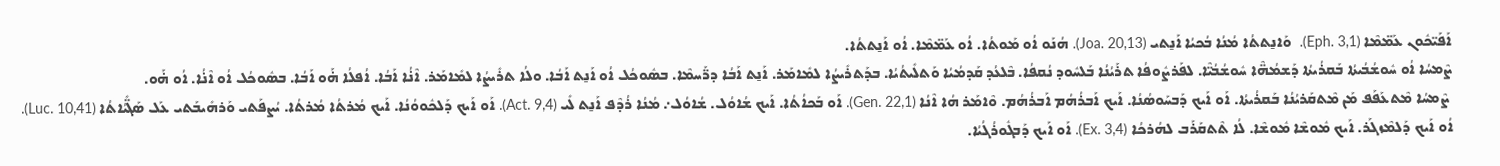ܐܰܦܰܝ̈ܟܽܘܢ ܥܰܡ̈ܡܶܐ (Eph. 3,1).  ܘܰܐܢ̱ܬܬܳܐ ܡܳܢܳܐ ܒܳܟܝܳܐ ܐܰܢ̱ܬܝ (Joa. 20,13). ܗܳܢܰܘ ܐܳܘ ܡܰܘܬܳܐ. ܐܳܘ ܥܰܡ̈ܡܶܐ. ܐܳܘ ܐܰܢ̱ܬܬܳܐ.
ܨܶܡܚܳܐ ܐܳܘ ܚܽܘܫܳܒܳܝܬܳܐ ܒܰܩܪܳܝܬܳܐ ܕܰܫܡܳܗ̈ܶܐ ܚܽܘܫܳܒܳܝ̈ܶܐ. ܠܦܰܪܨܽܘܦܳܐ ܬܪܰܝܳܢܳܐ ܒܰܠܚܽܘܕ ܢܳܩܦܳܐ. ܒܶܠܥܳܕ ܩܰܕܡܳܝܳܐ ܘܰܬܠܺܝܬܳܝܳܐ. ܒܕܰܬܪܺܝܨܳܐ ܠܡܺܐܡܰܪ. ܐܰܢ̱ܬ ܐܰܒܳܐ ܕܪ̈ܰܚܡܶܐ. ܒܣܽܘܟܳܠ ܐܳܘ ܐܰܢ̱ܬ ܐܰܒܳܐ. ܘܠܳܐ ܬܪܺܝܨܳܐ ܠܡܺܐܡܰܪ. ܐܶܢ̇ܳܐ ܐܰܒܳܐ. ܐܳܦܠܳܐ ܗ̇ܰܘ ܐܰܒܳܐ. ܒܣܽܘܟܳܠ ܐܳܘ ܐܶܢ̇ܳܐ. ܐܳܘ ܗ̇ܰܘ.
 ܨܶܡܚܳܐ ܡܶܬܥܰܦܰܦ ܡܰܢ ܡܶܬܩܰܪܝܳܢܳܐ ܒܰܩܪܳܝܬܳܐ. ܐܰܘ ܐܰܝܟ ܕܰܒܚܰܘܣܳܢܳܐ. ܐܰܝܟ ܐܰܒܪܳܗܳܡ ܐܰܒܪܳܗܳܡ. ܘܶܐܡܰܪ ܗܳܐ ܐܶܢܳܐ (Gen. 22,1). ܐܰܘ ܒܰܟܐܳܬܳܐ. ܐܰܝܟ ܫܳܐܘܳܠ. ܫܳܐܘܳܠ܇ ܡܳܢܳܐ ܪܳܕܶܦ ܐܰܢ̱ܬ ܠܺܝ (Act. 9,4). ܐܰܘ ܐܰܝܟ ܕܰܠܟܽܘܘܳܢܳܐ. ܐܰܝܟ ܡܳܪܬܳܐ ܡܳܪܬܳܐ. ܝܳܨܦܰܬܝ ܘܰܪܗܺܝܒܰܬܝ ܥܰܠ ܣܰܓ̈ܺܝܳܐܬܳܐ (Luc. 10,41). ܐܳܘ ܐܰܝܟ ܕܰܠܡܶܙܓܰܪ. ܐܰܝܟ ܡܽܘܫܶܐ ܡܽܘܫܶܐ. ܠܳܐ ܬܶܬܩܰܪܰܒ ܠܗܳܪܟܳܐ (Ex. 3,4). ܐܰܘ ܐܰܝܟ ܕܰܒܓܽܘܪܳܓܳܝܳܐ.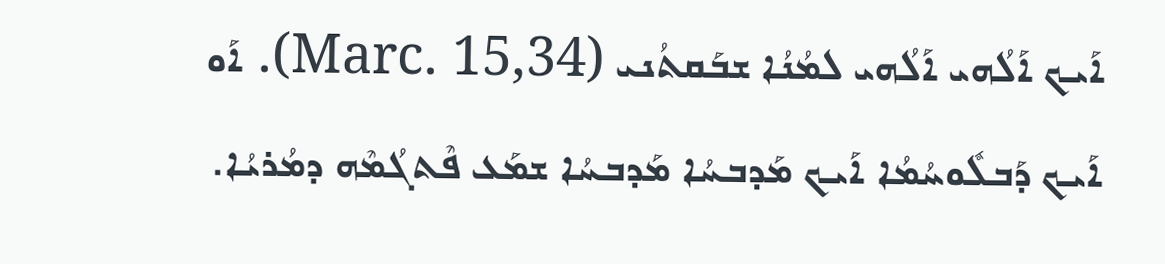ܐܰܝܟ ܐܰܠܳܗܝ ܐܰܠܳܗܝ ܠܡܳܢܳܐ ܫܒܰܩܬܳܢܝ (Marc. 15,34). ܐܰܘ ܐܰܝܟ ܕܰܒܠܽܘܚܳܡܳܐ ܐܰܝܟ ܡܰܕܒܚܳܐ ܡܰܕܒܚܳܐ ܫܡܰܥ ܦܶܬܓܳܡܶܗ ܕܡܳܪܝܳܐ.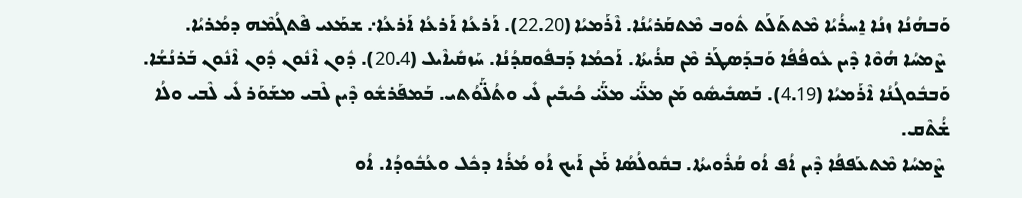ܘܰܒܗܳܢܳܐ ܙܢܳܐ ܐ̱ܚܪܳܝܳܐ ܡܶܬܬܰܠܰܬ ܬܽܘܒ ܡܶܬܩܰܪܝܳܢܳܐ. ܐܶܪܰܡܝܳܐ (22.20). ܐܰܪܥܳܐ ܐܰܪܥܳܐ ܐܰܪܥܳܐ܇ ܫܡܰܥܝ ܦܶܬܓܳܡܶܗ ܕܡܳܪܝܳܐ.
 ܨܶܡܚܳܐ ܗܳܘܶܐ ܕܶܝܢ ܥܽܘܦܳܦܳܐ ܘܰܒܕܰܣܛܰܪ ܡܶܢ ܩܪܳܝܬܳܐ. ܐܰܟܡܳܐ ܕܰܒܦܽܘܩܕܳܢܳܐ. ܚܰܙܩܺܝܐܶܝܠ (20.4). ܕܽܘܢ ܐܶܢܽܘܢ ܕܽܘܢ ܐܶܢܽܘܢ ܒܰܪܢܳܫܳܐ. ܘܰܒܒܽܘܓܳܢܳܐ ܐܶܪܰܡܝܳܐ (4.19). ܒܰܣܒܺܝܣܽܘ ܡܰܢ ܡܥ̈ܰܝ̇ ܡܥ̈ܰܝ̇ ܟܳܝܒܺܝܢ ܠܺܝ ܘܬܳܠ̈ܰܘܳܬܝ. ܒܰܡܦܰܪܫܽܘ ܕܶܝܢ ܠܶܒܝ ܡܫܰܘܰܪ ܠܺܝ ܠܶܒܝ ܘܠܳܐ ܫ̇ܳܬܶܩ.
 ܨܶܡܚܳܐ ܡܶܬܥܰܦܦܳܐ ܕܶܝܢ ܐܳܦ ܐܳܘ ܩܳܪܽܘܝܬܳܐ. ܒܩܽܘܠܳܣܳܐ ܡ̇ܰܢ ܐܰܝܟ ܐܳܘ ܡܳܪܳܐ ܕܟܽܠ ܘܥܳܒܽܘܕܳܐ. ܐܳܘ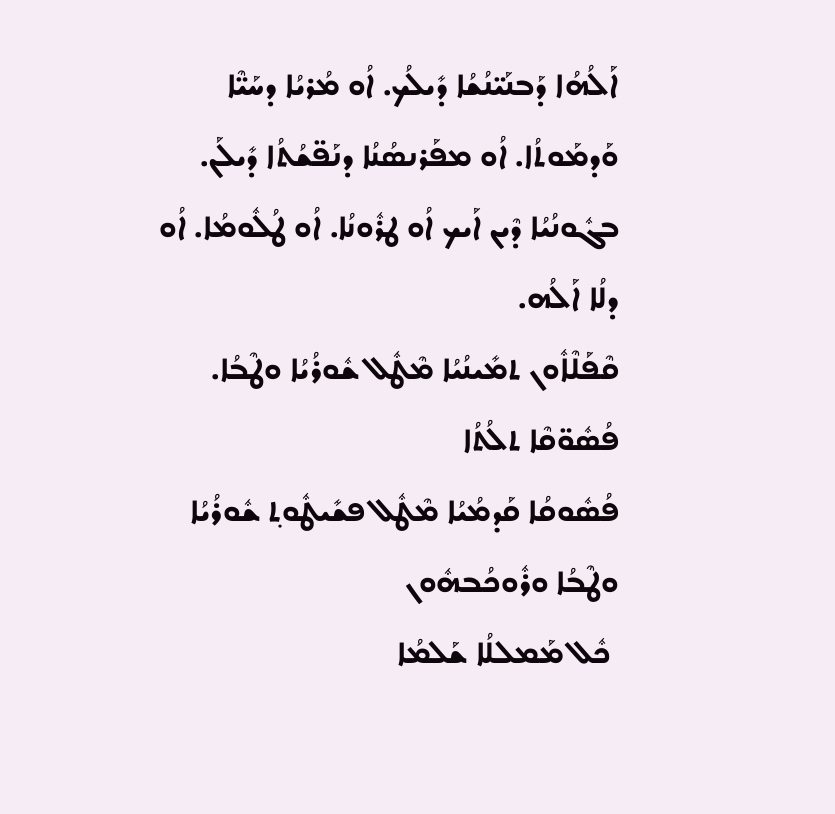ܐܰܠܳܗܳܐ ܕܰܒܢܰܝ̈ܢܳܫܳܐ ܕܺܝܠܳܟ. ܐܳܘ ܡܳܪܝܳܐ ܕܚܰܝ̈ܶܐ ܘܰܕܡܰܘܬܳܐ. ܐܳܘ ܡܦܰܪܢܣܳܢܳܐ ܕܢܰܦ̈ܫܳܬܳܐ ܕܺܝܠܰܢ. ܒܓܽܘܢܳܝܳܐ ܕܶܝܢ ܐܰܝܟ ܐܳܘ ܛܪܽܘܢܳܐ. ܐܳܘ ܛܳܠܽܘܡܳܐ. ܐܳܘ ܕܠܳܐ ܐܰܠܳܗ.
ܩܶܦܰܠܶܐܽܘܢ ܬܡܺܝܢܳܝܳܐ ܡܶܛܽܠ ܫܽܘܪܳܝܳܐ ܘܛܶܒܳܐ. ܦܳܣܽܘ̈ܩܶܐ ܬܠܳܬܳܐ
ܦܳܣܽܘܩܳܐ ܩܰܕܡܳܝܳܐ ܡܶܛܽܠ ܦܫܺܝܛܽܘܬ݂ ܫܽܘܪܳܝܳܐ ܘܛܶܒܳܐ ܘܪܽܘܟܳܒܗܽܘܢ
 ܟܽܠ ܡܰܡܠܠܳܐ ܫܰܠܡܳܐ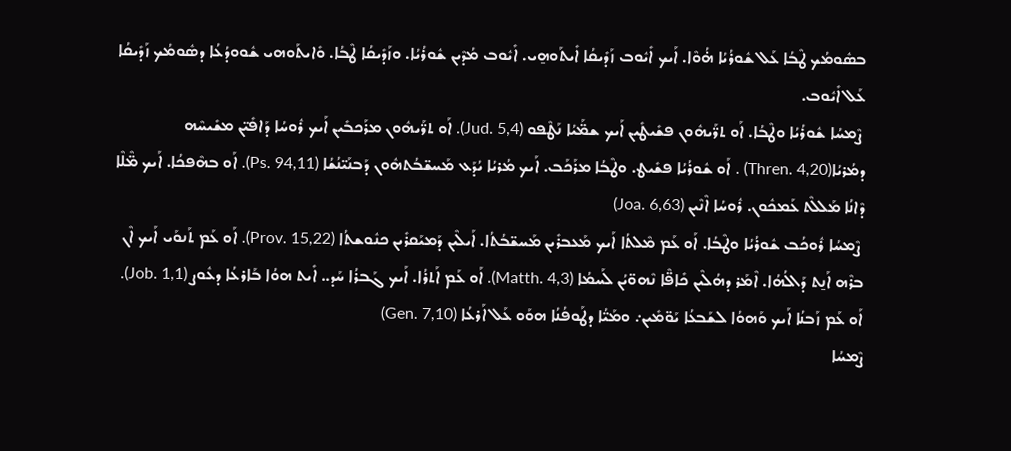ܒܣܽܘܡܳܟ ܛܶܒܳܐ ܥܰܠ ܫܽܘܪܳܝܳܐ ܗ̇ܳܘܶܐ. ܐܰܝܟ ܐܺܝܽܘܒ ܙܰܕܺܝܩܳܐ ܐܺܝܬܰܘܗ̱ܝ. ܐܺܝܽܘܒ ܡܳܕܶܝܢ ܫܽܘܪܳܝܳܐ. ܘܙܰܕܺܝܩܳܐ ܛܶܒܳܐ. ܘܺܐܝܬܰܘܗܝ ܫܽܘܘܕܳܥܳܐ ܕܣܽܘܡܳܟ ܙܰܕܺܝܩܳܐ ܥܰܠ ܐܺܝܽܘܒ.
 ܨܶܡܚܳܐ ܫܽܘܪܳܝܳܐ ܘܛܶܒܳܐ. ܐܰܘ ܬܪ̈ܰܝܗܽܘܢ ܦܫܺܝܛܺܝܢ ܐܰܝܟ ܫܡ̈ܰܝܳܐ ܢܰܛܶܦܘ (Jud. 5,4). ܐܰܘ ܬܪ̈ܰܝܗܽܘܢ ܡܪܰܟܒܺܝܢ ܐܰܝܟ ܪܽܘܚܳܐ ܕܰܐܦܺܝ̈ܢ ܡܫܺܝܚܶܗ ܕܡܳܪܝܳܐ(Thren. 4,20) . ܐܰܘ ܫܽܘܪܳܝܳܐ ܦܫܺܝܛ. ܘܛܶܒܳܐ ܡܪܰܟܰܒ. ܐܰܝܟ ܡܳܪܝܳܐ ܝܳܕܰܥ ܡܰܚܫ̈ܒܳܬܗܽܘܢ ܕܰܒܢܰܝ̈ܢܳܫܳܐ (Ps. 94,11). ܐܰܘ ܒܗܶܦܟܳܐ. ܐܰܝܟ ܡ̈ܶܠܶܐ ܕܶܐܢܳܐ ܡܰܠܠܶܬ ܥܰܡܟܽܘܢ. ܪܽܘܚܳܐ ܐܶܢܶܝܢ (Joa. 6,63)
 ܨܶܡܚܳܐ ܪܽܘܟܳܒ ܫܽܘܪܳܝܳܐ ܘܛܶܒܳܐ. ܐܰܘ ܥܰܡ ܡܶܠܬܳܐ ܐܰܝܟ ܡܰܥܒܪܺܝܢ ܡܰܚܫ̈ܒܳܬܳܐ. ܐܰܝܠܶܝܢ ܕܰܡܝܰܩܪܺܝܢ ܟܢܽܘܫܬܳܐ (Prov. 15,22). ܐܰܘ ܥܰܡ ܬܰܢܘܰܝ ܐܰܝܟ ܐܶܢ ܒܪܶܗ ܐܰܢ̱ܬ ܕܰܐܠܳܗܳܐ. ܐܶܡܰܪ ܕܗܳܠܶܝܢ ܟܺܐܦ̈ܶܐ ܢܶܗܘ̈ܝܳܢ ܠܰܚܡܳܐ (Matth. 4,3). ܐܰܘ ܥܰܡ ܐܰܬܪܳܐ. ܐܰܝܟ ܓܰܒܪܳܐ ܚܰܕ.. ܐܺܝܬ ܗܘܳܐ ܒܰܐܪܥܳܐ ܕܥܽܘܨ (Job. 1,1). ܐܰܘ ܥܰܡ ܙܰܒܢܳܐ ܐܰܝܟ ܘܰܗܘܳܐ ܠܫܰܒܥܳܐ ܝܰܘ̈ܡܺܝܢ܇ ܘܡܰܝ̈ܳܐ ܕܛܰܘܦܳܢܳܐ ܗܘܰܘ ܥܰܠ ܐܰܪܥܳܐ (Gen. 7,10)
ܨܶܡܚܳܐ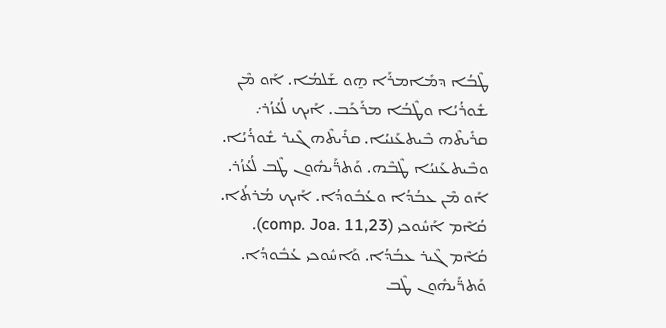ܛܶܒܳܐ ܕܡܺܐܡܪܰܐ ܗ̱ܘ ܫܰܠܡܳܐ. ܐܰܘ ܡܶܢ ܫܽܘܪܳܝܳܐ ܘܛܶܒܳܐ ܡܪܰܟܰܒ. ܐܰܝܟ ܠܳܥܳܙܳܪ܇ ܩܪܺܝܬܶܗ ܒܶܝܬܥܰܢܝܳܐ. ܩܪܺܝܬܶܗ ܓܶܝܪ ܫܽܘܪܳܝܳܐ. ܘܒܶܝܬܥܰܢܝܳܐ ܛܶܒܶܗ. ܘܰܬܪ̈ܰܝܗܽܘܢ ܛܶܒ ܠܳܥܳܙܳܪ. ܐܰܘ ܡܶܢ ܥܒܳܕܳܐ ܘܥܳܒܽܘܕܳܐ. ܐܰܝܟ ܡܳܪܬܳܐ. ܩܳܐܶܡ ܐܰܚܽܘܟܝ (comp. Joa. 11,23). ܩܳܐܶܡ ܓܶܝܪ ܥܒܳܕܳܐ. ܘܰܐܚܽܘܟܝ ܥܳܒܽܘܕܳܐ. ܘܰܬܪ̈ܰܝܗܽܘܢ ܛܶܒ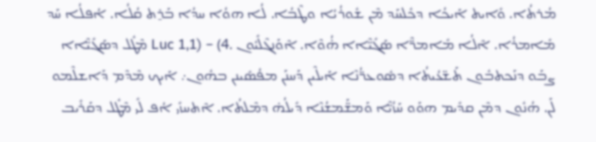ܡܳܪܬܳܐ. ܘܺܐܝܬ ܐܰܝܟܳܐ ܕܟܽܠܚܰܕ ܡܶܢ ܫܽܘܪܳܝܳܐ ܘܛܶܒܳܐ. ܠܳܐ ܗܘܳܐ ܚܕܳܐ ܒܰܪ̱ܬ ܩܳܠܳܐ. ܐܳܦܠܳܐ ܚܰܕ ܡܺܐܡܪܳܐ. ܐܶܠܳܐ ܡܺܐܡܪ̈ܶܐ ܣܰܓܺܝ̈ܶܐܐ ܗ̇ܳܘܶܐ. ܐܶܘܰܢܓܶܠܺܝܽܘܢ .4) – (Luc 1,1 ܡܶܛܽܠ ܕܣܰܓܺܝ̈ܶܐܐ ܨܒܰܘ ܕܢܰܟܬܒܽܘܢ ܬܰܫ̈ܥܳܝܬܳܐ ܕܣܽܘܥܪ̈ܳܢܶܐ ܐܰܝܠܶܝܢ ܕܰܚܢܰܢ ܡܦܳܣܺܝܢܢ ܒܗܽܘܢ܇ ܐܰܝܟ ܡܶܕܶܡ ܕܰܐܫܠܶܡܘ ܠܰܢ. ܗܳܢܽܘܢ ܕܡܶܢ ܩܕܺܝܡ ܗܘܰܘ ܚܰܙܳܝ̈ܶܐ ܘܰܡܫ̈ܰܡܫܳܢܶܐ ܕܺܝܠܳܗ̇ ܕܡܶܠܬܳܐ. ܐܶܬܚܙܺܝ ܐܳܦ ܠܺܝ ܡܶܛܽܠ ܕܩܰܪܺܝܒ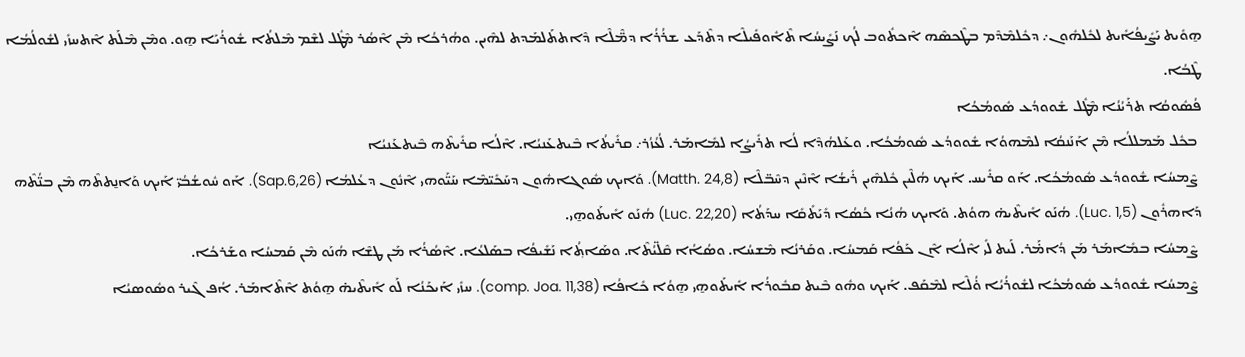ܗ̱ܘܺܝܬ ܝܰܨܺܝܦܳܐܺܝܬ ܠܟܽܠܗܽܘܢ܇ ܕܟܽܠܡܶܕܶܡ ܒܛܶܟܣܶܗ ܐܶܟܬܽܘܒ ܠܳܟ ܢܰܨܺܝܚܳܐ ܬܶܐܽܘܦܺܝܠܶܐ ܕܬܶܕܰܥ ܫܪܳܪܳܐ ܕܡ̈ܶܠܶܐ ܕܶܐܬܬܰܠܡܰܕܬ ܠܗܶܝܢ. ܘܗܳܪܟܳܐ ܡܶܢ ܐܶܣܳܪ ܡܶܛܽܠ ܠܫܶܡ ܡܶܠܬܳܐ ܫܽܘܪܳܝܰܐ ܗ̱ܘ. ܘܡܶܢ ܡܶܠܰܬ ܐܶܬܚܙܺܝ ܠܫܽܘܠܳܡܳܐ ܛܶܒܳܐ.
ܦܳܣܽܘܩܳܐ ܬܪܰܝܳܢܳܐ ܡܶܛܽܠ ܫܽܘܘܕܳܥ ܣܽܘܡܳܟܳܐ
 ܒܟܽܠ ܡܰܡܠܠܳܐ ܡܶܢ ܐܰܢܰܢܩܳܐ ܠܡܶܗܘܳܐ ܫܽܘܘܕܳܥ ܣܽܘܡܳܟܳܐ. ܘܥܰܠܗܳܕܶܐ ܠܳܐ ܬܪܺܝܨܳܐ ܠܡܺܐܡܰܪ. ܠܳܥܳܙܳܪ܇ ܩܪܺܝܬܳܐ ܒܶܝܬܥܰܢܝܳܐ. ܐܶܠܳܐ ܩܪܺܝܬܶܗ ܒܶܝܬܥܰܢܝܳܐ
 ܨܶܡܚܳܐ ܫܽܘܘܕܳܥ ܣܽܘܡܳܟܳܐ. ܐܰܘ ܩܪܺܝܚ. ܐܰܝܟ ܗܳܠܶܝܢ ܟܽܠܗܶܝܢ ܪܺܝܫܳܐ ܐܶܢܶܝܢ ܕܚܶܒ̈ܠܶܐ (Matth. 24,8). ܘܰܐܝܟ ܣܽܘܓܐܗܽܘܢ ܕܚܰܟܺܝ̈ܡܶܐ ܚܰܝ̈ܰܘܗܝ ܐܶܢܽܘܢ ܕܥܳܠܡܳܐ (Sap.6,26). ܐܰܘ ܚܽܘܫܳܒܳܝ̈ ܐܰܝܟ ܘܰܐܢ̱ܬܬܶܗ ܡܶܢ ܒܢ̈ܳܬܶܗ ܕܰܐܗܪܽܘܢ (Luc. 1,5). ܗܳܢܰܘ ܐܺܝܬܶܝܗ̇ ܗܘܳܬ. ܘܰܐܝܟ ܗܳܢܳܐ ܟܳܣܳܐ ܕܺܝܰܬܺܩܺܐ ܚܕܰܬܳܐ (Luc. 22,20) ܗܳܢܰܘ ܐܺܝܬܰܘܗ̱ܝ.
 ܨܶܡܚܳܐ ܒܡܺܐܡܰܪ ܡܰܢ ܕܳܐܡ̇ܰܪ. ܠܰܝܬ ܠܺܝ ܐܶܠܳܐ ܐܶܢ ܟܰܦܳܐ ܩܰܡܚܳܐ. ܘܩܰܪܢܳܐ ܡܶܫܚܳܐ. ܘܣܳܐܳܐ ܩܶܠ̈ܝܳܬܶܐ. ܘܣܰܐܬ݂ܳܐ ܢܰܫܺܝܦܳܐ ܒܣܰܠܥܳܐ. ܐܶܣܳܪܳܐ ܡܰܢ ܛܫܶܐ ܗܳܢܰܘ ܡܶܢ ܩܰܡܚܳܐ ܘܫܰܪܟܳܐ.
 ܨܶܡܚܳܐ ܫܽܘܘܕܳܥ ܣܽܘܡܳܟܳܐ ܠܫܽܘܪܳܝܳܐ ܘ̇ܳܠܶܐ ܠܡܶܩܰܦ. ܐܰܝܟ ܘܗܽܘ ܒܶܝܬ ܩܒܽܘܪܳܐ ܐܺܝܬܰܘܗ̱ܝ ܗ̱ܘܳܐ ܟܺܐܦܳܐ (comp. Joa. 11,38). ܚܙܺܝ ܐܰܝܟܰܢܳܐ ܠܰܘ ܐܺܝܬܶܝܗ̇ ܗ̱ܘܳܬ ܐܶܬܶܐܡܰܪ. ܐܳܦ ܓܶܝܪ ܘܣܽܘܣܝܳܐ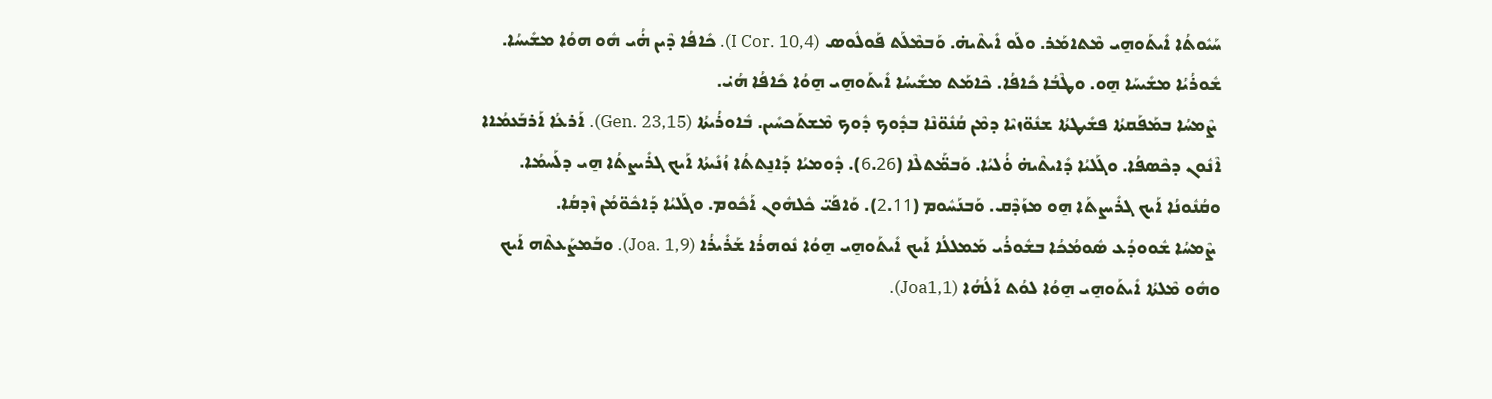ܚܰܝܽܘܬܳܐ ܐܺܝܬܰܘܗ̱ܝ ܡܶܬܐܡܰܪ. ܘܠܰܘ ܐܺܝܬܶܝܗ̇. ܘܰܒܡܶܠܰܬ ܦܰܘܠܽܘܣ (I Cor. 10,4). ܟܺܐܦܳܐ ܕܶܝܢ ܗ̇ܳܝ ܗܽܘ ܗܘܳܐ ܡܫܺܝܚܳܐ. ܫܽܘܪܳܝܳܐ ܡܫܺܝܚܰܐ ܗ̱ܘ. ܘܛܶܒܳܐ ܟܺܐܦܳܐ. ܟܶܐܡܰܬ ܡܫܺܝܚܳܐ ܐܺܝܬܰܘܗ̱ܝ ܗ̱ܘܳܐ ܟܺܐܦܳܐ ܗܳܝ̇.
 ܨܶܡܚܳܐ ܒܡܰܦܰܩܬܳܐ ܦܫܺܝܛܬܳܐ ܫܢܽܘ̈ܙܝܶܐ ܕܡܶܢ ܩܳܢܽܘ̈ܢܶܐ ܒܕܽܘܟ ܕܽܘܟ ܡܶܫܬܰܟܚܺܝܢ. ܒܽܐܘܪܳܝܬܳܐ (Gen. 23,15). ܐܰܪܥܳܐ ܐܰܪܒܰܥܡܳܐܐ ܐܶܢܽܘܢ ܕܟܶܣܦܳܐ. ܘܓܰܠܝܳܐ ܕܺܐܝܬܶܝܗ̇ ܘ̇ܳܠܝܳܐ. ܘܰܒܡ̈ܰܬܠܶܐ (6.26). ܕܽܘܡܝܳܐ ܕܰܐܢ̱ܬܬܳܐ ܙܳܢܺܝܬܳܐ ܐܰܝܟ ܓܪܺܝܨܬܳܐ ܗ̱ܝ ܕܠܰܚܡܳܐ. ܘܩܳܢܽܘܢܳܐ ܐܰܝܟ ܓܪܺܝܨܬܰܐ ܗ̱ܘ ܡܙܰܕܶܩ. ܘܰܒܢܰܚܽܘܡ (2.11). ܘܰܐܦܰܝ̈ ܟܽܠܗܽܘܢ ܐܰܟܽܘܡ. ܘܓܰܠܝܳܐ ܕܰܐܟܽܘ̈ܡܳܢ ܙܶܕܩܳܐ.
 ܨܶܡܚܳܐ ܫܽܘܘܕܳܥ ܣܽܘܡܳܟܳܐ ܒܫܽܘܪܳܝ ܡܰܡܠܠܳܐ ܐܰܝܟ ܐܺܝܬܰܘܗ̱ܝ ܗ̱ܘܳܐ ܢܽܘܗܪܳܐ ܫܰܪܺܝܪܳܐ (Joa. 1,9). ܘܒܰܡܨܰܥܬܶܗ ܐܰܝܟ ܘܗܽܘ ܡܶܠܬܳܐ ܐܺܝܬܰܘܗ̱ܝ ܗ̱ܘܳܐ ܠܘܳܬ ܐܰܠܳܗܳܐ (Joa1,1).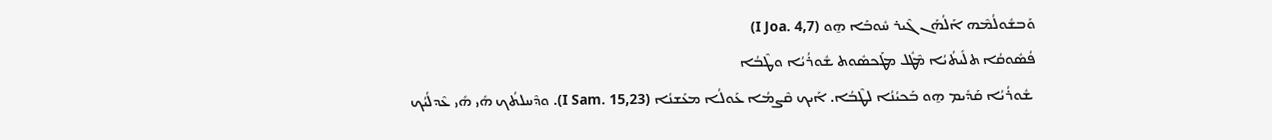ܘܰܒܫܽܘܠܳܡܶܗ ܐܰܠܳܗܰܢ ܓܶܝܪ ܚܽܘܒܰܐ ܗ̱ܘ (I Joa. 4,7)
ܦܳܣܽܘܩܳܐ ܬܠܺܝܬܳܝܳܐ ܡܶܛܽܠ ܡܛܰܟܣܽܘܬ ܫܽܘܪܳܝܳܐ ܘܛܶܒܳܐ
 ܫܽܘܪܳܝܳܐ ܩܰܕܺܝܡ ܗ̱ܘ ܒܰܟܝܳܢܳܐ ܠܛܶܒܳܐ. ܐܰܝܟ ܩܶܨܡܳܐ ܥܰܘܠܳܐ ܡܥܰܫܢܳܐ (I Sam. 15,23). ܘܕܶܚܠܬܳܟ ܗܺܝ ܗܺܝ ܥܶܕܠܳܝܳܟ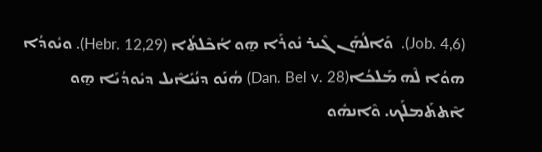(Job. 4,6).  ܘܰܐܠܳܗܰܢ ܓܶܝܪ ܢܽܘܪܰܐ ܗ̱ܘ ܐܳܟܶܠܬܳܐ (Hebr. 12,29). ܘܝܽܘܕܳܐ ܗܘܳܐ ܠܶܗ ܡܰܠܟܳܐ(Dan. Bel v. 28) ܗܳܢܰܘ ܕܢܳܝܺܐܶܝܠ ܕܝܽܘܕܳܝܰܐ ܗ̱ܘ ܐܶܬܬܰܡܠܰܟ. ܘܶܐܢܗܽܘ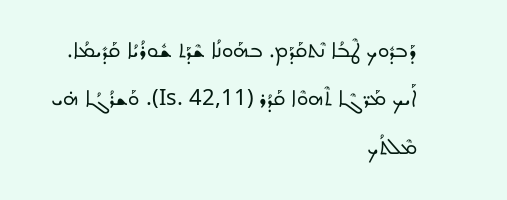ܕܰܒܕܽܘܟ ܛܶܒܳܐ ܢܶܬܩܰܕܰܡ. ܒܗܰܘܢܳܐ ܫܶܕܰܬ ܫܽܘܪܳܝܳܐ ܩܰܕܺܝܡܳܐ. ܐܰܝܟ ܡܰܪ̈ܓܶܐ ܬܶܗܘܶܐ ܩܰܕܳܪ (Is. 42,11). ܘܰܫܪܳܓܳܐ ܗ̇ܝ ܡܶܠܬܳܟ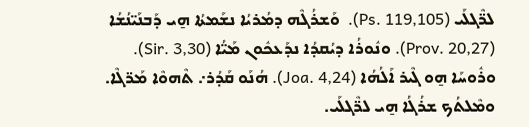ܠܪ̈ܶܓܠܰܝ (Ps. 119,105).  ܘܰܫܪܳܓܶܗ ܕܡܳܪܝܳܐ ܢܫܰܡܬܳܐ ܗ̱ܝ ܕܰܒܢܰܝ̈ܢܳܫܳܐ (Prov. 20,27). ܘܢܽܘܪܳܐ ܕܝܳܩܕܳܐ ܢܕܰܥܟܽܘܢ ܡܰܝ̈ܳܐ (Sir. 3,30). ܘܪܽܘܚܰܐ ܗ̱ܘ ܓܶܝܪ ܐܰܠܳܗܳܐ (Joa. 4,24). ܗܳܢܰܘ ܩܰܕܳܪ܇ ܬܶܗܘܶܐ ܡܰܪ̈ܓܶܐ. ܘܡܶܠܬܳܟ ܫܪܳܓܳܐ ܗ̱ܝ ܠܪ̈ܶܓܠܰܝ.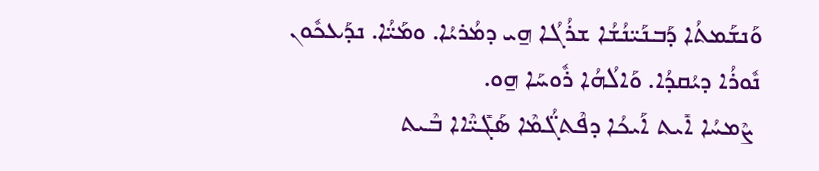ܘܰܢܫܰܡܬܳܐ ܕܰܒܢܰܝ̈ܢܳܫܳܐ ܫܪܳܓܳܐ ܗ̱ܝ ܕܡܳܪܝܳܐ. ܘܡܰܝ̈ܳܐ. ܢܕܰܥܟܽܘܢ ܢܽܘܪܳܐ ܕܝܳܩܕܳܐ. ܘܰܐܠܳܗܳܐ ܪܽܘܚܰܐ ܗ̱ܘ.
 ܨܶܡܚܳܐ ܐܺܝܬ ܐܰܝܟܳܐ ܕܦܶܬܓ̈ܳܡܶܐ ܣܰܓܺܝ̈ܶܐܐ ܒܶܝܬ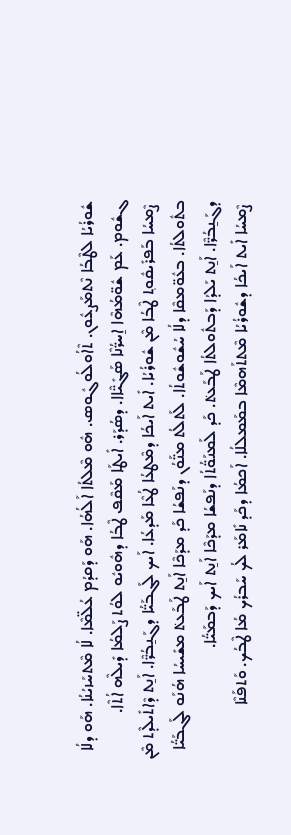ܫܽܘܪܳܝܳܐ ܠܛܶܒܳܐ ܢܶܬܡܰܨܥܽܘܢ. ܬܶܐܳܘܠܳܘܓܽܘܣ. ܗܽܘ ܡܶܠܬܳܐ ܐܰܠܳܗܳܐ. ܗܰܘ ܕܰܩܕܳܡ ܥܳܠ̈ܡܶܐ. ܠܳܐ ܡܶܬܚܰܙܝܳܢܳܐ. ܗܰܘ ܕܠܳܐ ܓܫܽܘܡ. ܥܰܡ ܫܽܘ̈ܡܳܗܶܐ ܐ̱ܚܪ̈ܳܢܶܐ ܣܰܓܺܝ̈ܶܐܐ. ܕܣܳܕܰܪ. ܐܺܝܛܰܐ ܡܰܩܶܦ ܛܶܒܳܐ ܕܗܽܘܝܽܘ ܠܘܳܬ ܨܰܠܡܳܐ ܕܺܝܠܶܗ ܐܳܬܶܐ.
 ܨܶܡܚܳܐ ܒܰܦܪܺܝܩܽܘܬ݂ ܛܶܒܳܐ ܡܶܢ ܫܽܘܪܳܝܳܐ. ܐܺܝܬ ܐܰܝܟܳܐ ܕܡܶܛܥܳܐ ܛܳܥܶܐ ܡܰܕܥܳܐ. ܐܰܝܟ ܠܰܓܒܰܝ̈ܳܐ ܕܓܰܢ̱ܒܳܪ̈ܶܐ. ܐܰܢ̱ܬ ܕܶܐܬܺܝܠܶܕܬ ܡܶܢ ܒܬܽܘܠܬܳܐ. ܒܥܽܘ̈ܡܩܶܐ ܕܠܳܐ ܚܳܫܽܘܫܽܘܬܳܐ. ܠܰܬܠܳܬ ܡܢ̈ܰܘܳܢ ܕܢܰܦܫܳܐ ܟܰܕ ܡܕܰܟܶܐ ܐܰܢ̱ܬ ܛܰܒܰܥܬ݁ ܡܫܺܝܚܳܐ ܗܳܢܰܘ ܠܰܓܒܰܝ̈ܳܐ ܕܓܰܢ̱ܒܳܪ̈ܶܐ. ܐܰܢ̱ܬ ܝܰܠܕܳܐ ܕܰܒܬܽܘܠܬܳܐ ܛܰܒܰܥܬ݁. ܟܰܕ ܠܰܡܢܰܘ̈ܳܬܳܐ ܕܢܰܦܫܳܐ ܡܕܰܟܶܐ ܐܰܢ̱ܬ ܐܰܝܟ ܕܰܒܡܰܝ̈ܳܐ.
 ܨܶܡܚܳܐ ܐܺܝܬ ܐܰܝܟܳܐ ܕܫܽܘܪܳܝܳܐ ܡܶܬܬܰܗܡܶܐ ܒܡܰܡܠܠܳܐ. ܐܰܟܡܳܐ ܕܟܰܕ ܢܺܐܡܰܪ ܠܳܟ ܚܰܒܪܳܟ ܡܳܐ ܛܶܒܳܟ. ܘܰܬܦܰܢܶܐ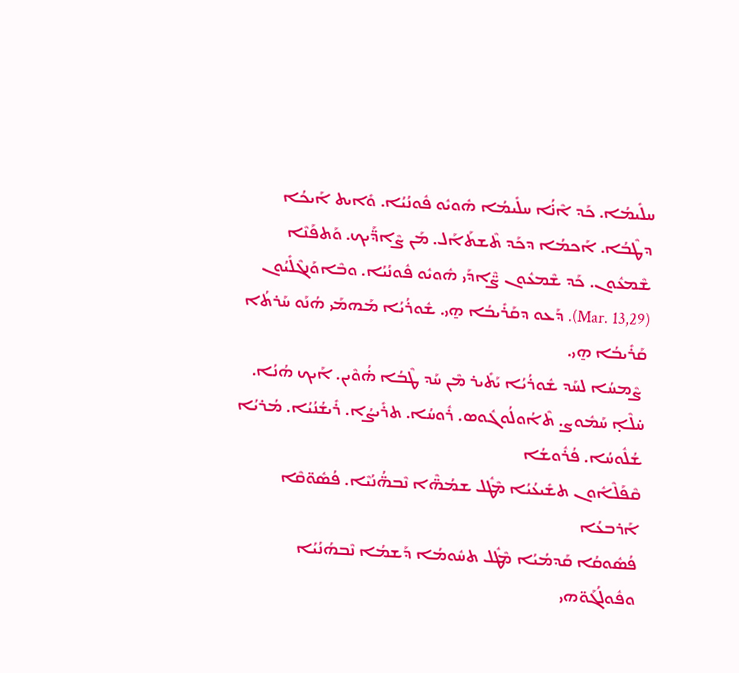ܚܠܺܝܡܳܐ. ܟܰܕ ܐܶܢ̇ܳܐ ܚܠܺܝܡܳܐ ܗܽܘܝܽܘ ܦܽܘܢܳܝܳܐ. ܘܺܐܝܬ ܐܰܝܟܳܐ ܕܛܶܒܳܐ. ܐܰܟܡܳܐ ܕܟܰܕ ܬܶܫܬܰܐܰܠ. ܡܰܢ ܨܶܐܕ̈ܰܝܟ. ܘܰܬܦܰܢܶܐ ܫܶܡܥܽܘܢ. ܟܰܕ ܫܶܡܥܽܘܢ ܨ̈ܶܐܕܰܝ ܗܽܘܝܽܘ ܦܽܘܢܳܝܳܐ. ܘܒܶܐܘܰܢܓܶܠܺܝܳܘܢ (Mar. 13,29). ܕܰܥܘ ܕܩܰܪܺܝܒܳܐ ܗ̱ܝ. ܫܽܘܪܳܝܳܐ ܡܰܗܡܰܝ ܗܳܢܰܘ ܚܰܪܬܳܐ ܩܰܪܺܝܒܳܐ ܗ̱ܝ.
 ܨܶܡܚܳܐ ܠܚܰܕ ܫܽܘܪܳܝܳܐ ܝܰܬܺܝܪ ܡܶܢ ܚܰܕ ܛܶܒܳܐ ܗ̇ܳܘܶܝܢ. ܐܰܝܟ ܗܳܢܳܐ. ܚ̇ܠܶܐ̣ ܚܰܡܽܘܨ. ܬܶܐܳܘܠܳܘܓܽܘܣ. ܪܽܘܚܳܐ. ܬܪܺܝܨܳܐ. ܪܺܝܫܳܢܳܝܳܐ. ܡܳܪܝܳܐ ܫܳܠܽܘܚܳܐ. ܦܳܪܽܘܫܳܐ
ܩܶܦܰܠܶܐܽܘܢ ܬܫܺܝܥܳܝܳܐ ܡܶܛܽܠ ܫܡܳܗ̈ܶܐ ܢܶܒܗ̈ܳܢܳܝܶܐ. ܦܳܣܽܘ̈ܩܶܐ ܐܰܪܒܥܳܐ
ܦܳܣܽܘܩܳܐ ܩܰܕܡܳܝܳܐ ܡܶܛܽܠ ܬܚܽܘܡܳܐ ܕܰܫܡܳܐ ܢܶܒܗܳܢܳܝܳܐ ܘܦܽܘܠܳܓܰܘ̈ܗܝ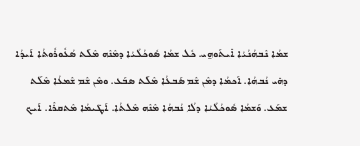ܫܡܳܐ ܢܶܒܗܳܢܳܝܳܐ ܐܺܝܬܰܘܗ̱ܝ. ܟܽܠ ܫܡܳܐ ܣܽܘܟܳܠܳܝܳܐ ܕܡܶܢܶܗ ܡܶܠܰܬ ܣܳܥܽܘܪܽܘܬܳܐ ܐܰܝܕܳܐ ܕܗܺܝ ܢܳܒܗܳܐ. ܐܰܟܡܳܐ ܕܡܶܢ ܫܶܡ ܣܰܒܥܳܐ ܡܶܠܰܬ ܣܒܰܥ. ܘܡܶܢ ܫܶܡ ܫܶܡܥܳܐ ܡܶܠܰܬ ܫܡܰܥ. ܘܰܫܡܳܐ ܣܽܘܟܳܠܳܝܳܐ ܕܠܳܐ ܢܳܒܗܳܐ ܡܶܢܶܗ ܡܶܠܬܳܐ. ܐܰܛܺܝܡܳܐ ܡܶܬܩܪܶܐ. ܐܰܝܟ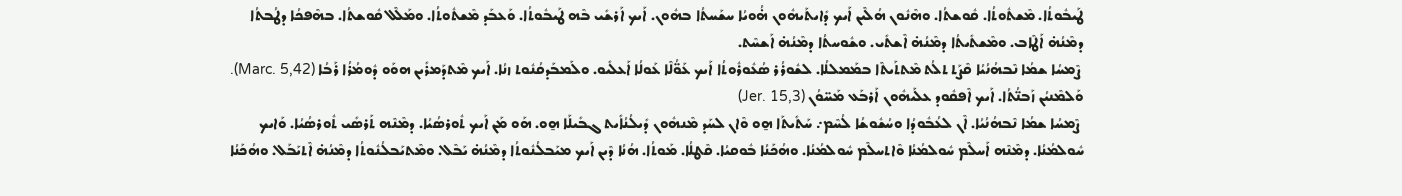ܛܰܝܒܽܘܬܳܐ. ܡܶܫܬܽܘܬܳܐ. ܩܽܘܫܬܳܐ. ܘܗܶܢܽܘܢ ܗܳܠܶܝܢ ܐܰܝܟ ܕܺܐܝܬܰܝܗܽܘܢ ܗ̇ܳܘܝܳܐ ܚܫܰܚܬܳܐ ܒܗܽܘܢ. ܐܰܝܟ ܐܰܪܫܺܝ ܒܶܗ ܛܰܝܒܽܘܬܳܐ. ܘܰܥܒܰܕ ܡܶܫܬܽܘܬܳܐ. ܘܡܰܠܶܠ ܩܽܘܫܬܳܐ. ܒܗܶܦܟܳܐ ܕܛܳܒܬܳܐ ܕܡܶܢܳܗ̇ ܐܰܛܶܐܒ. ܘܡܶܫܬܺܝܬܳܐ ܕܡܶܢܳܗ̇ ܐܶܫܬܺܝ. ܘܫܽܘܚܬܳܐ ܕܡܶܢܳܗ̇ ܐܰܫܚܶܬ.
 ܨܶܡܚܳܐ ܫܡܳܐ ܢܶܒܗܳܢܳܝܳܐ ܩܶܨܰܬ ܬܠܳܬ ܡܶܬܬܰܝܬܶܐ ܒܡܰܡܠܠܳܐ. ܠܫܽܘܪܳܪ ܣܳܥܽܘܪܽܘܬܳܐ ܐܰܝܟ ܥܰܘ̈ܳܠܶܐ ܥܰܘܠܳܐ ܐܰܥܠܺܝܘ. ܘܠܰܡܒܰܕܩܳܢܽܘܬ ܙܢܳܐ. ܐܰܝܟ ܡܶܬܕܰܡܪܺܝܢ ܗܘܰܘ ܕܽܘܡܳܪܳܐ ܪܰܒܳܐ (Marc. 5,42). ܘܰܠܡܶܢܝܳܢ ܙܰܒܢ̈ܳܬܳܐ. ܐܰܝܟ ܐܶܦܩܽܘܕ ܥܠܰܝܗܽܘܢ ܐܰܪܒܰܥ ܡܰܚ̈ܘܳܢ (Jer. 15,3)
 ܨܶܡܚܳܐ ܫܡܳܐ ܢܶܒܗܳܢܳܝܳܐ. ܐܶܢ ܠܥܳܒܽܘܕܳܐ ܘܚܳܫܽܘܫܳܐ ܠܳܚܶܡ܇ ܚܰܬܺܝܬܰܐ ܗ̱ܘ ܘܶܐܢ ܠܚܰܕ ܡܶܢܗܽܘܢ ܕܺܝܠܳܢܳܐܺܝܬ ܓܒܺܝܠܰܐ ܗ̱ܘ. ܗܰܘ ܡܰܢ ܐܰܝܟ ܬܽܘܪܣܳܝܳܐ. ܕܡܶܢܶܗ ܬܰܪܣܺܝ ܬܽܘܪܣܳܝܳܐ. ܘܰܐܝܟ ܚܽܘܠܡܳܢܳܐ. ܕܡܶܢܶܗ ܐܰܚܠܶܡ ܚܽܘܠܡܳܢܳܐ ܘܶܐܬܚܠܶܡ ܚܽܘܠܡܳܢܳܐ. ܘܗܳܟܰܢܳܐ ܒܽܘܩܝܳܐ. ܩܶܛܠܳܐ. ܡܰܘܬܳܐ. ܗܳܢܳܐ ܕܶܝܢ ܐܰܝܟ ܡܝܰܒܠܳܢܽܘܬܳܐ ܕܡܶܢܳܗ̇ ܝܰܒܶܠ. ܘܡܶܬܝܰܒܠܳܢܽܘܬܳܐ ܕܡܶܢܳܗ̇ ܐܶܬܝܰܒܰܠ. ܘܗܳܟܰܢܳܐ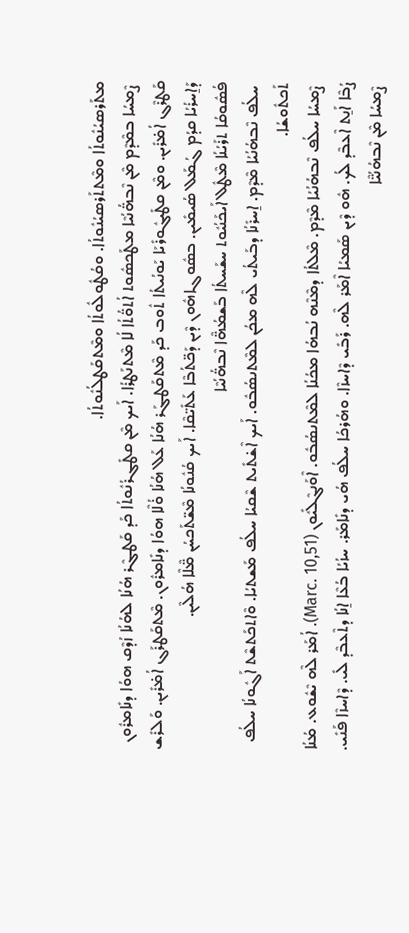ܡܬܰܪܣܝܳܢܽܘܬܳܐ ܘܡܶܬܬܰܪܣܝܳܢܽܘܬܳܐ. ܘܩܳܛܽܘܠܽܘܬܳܐ ܘܡܶܬܩܰܛܠܳܢܽܘܬܳܐ.
 ܨܶܡܚܳܐ ܒܡܶܕܶܡ ܡܶܢ ܢܶܒܗ̈ܳܢܳܝܶܐ ܡܛܰܟܣܽܘܬ ܐܳܬܘ̈ܳܬܳܐ ܠܳܐ ܡܶܬܢܰܛܪܳܐ. ܐܰܝܟ ܡܶܢ ܩܛܺܓܪܳܢܽܘܬܳܐ ܟܰܕ ܩܰܛܓܶܪ ܗܳܢܳܐ ܠܗܳܢܳܐ ܙܳܕܶܩ ܗܘܳܐ ܕܢܺܐܡܪܽܘܢ ܩܰܛܪܶܓ ܐܳܡ̇ܪܺܝܢ. ܘܡܶܢ ܩܛܺܝܓܽܘܪܺܝܰܐ ܝܰܘܢܳܝܬܳܐ ܬܽܘܒ ܟܰܕ ܡܶܬܩܰܛܓܰܪ ܗܳܢܳܐ ܥܰܠ ܗܳܢܳܐ ܘ̇ܳܠܶܐ ܗܘܳܐ ܕܢܺܐܡܪܽܘܢ. ܡܶܬܩܰܛܪܰܓ ܐܳܡ̇ܪܺܝܢ. ܘܰܠܪܺܫ ܕܰܐ̱ܚܪܳܝܳܐ ܩܕܳܡ ܓܳܡܰܠ ܣܳܝܡܺܝܢ. ܒܣܽܘܓܐܗܽܘܢ ܕܶܝܢ ܕܰܟ̈ܬܳܒܶܐ ܥܰܬܺܝ̈ܩܶܐ. ܐܰܝܟ ܩܳܢܽܘܢܳܐ ܡܶܫ̈ܬܰܟܚܳܢ ܡ̈ܶܠܶܐ ܗܳܠܶܝܢ.
ܦܳܣܽܘܩܳܐ ܬܪܰܝܳܢܳܐ ܡܶܛܽܠ ܐܰܝܟܰܢܳܝܽܘܬ ܚܫܰܚܬܳܐ ܒܰܫܡܳܗ̈ܶܐ ܢܶܒܗ̈ܳܢܳܝܶܐ
 ܚܠܳܦ ܢܶܒܗܳܢܳܝܳܐ ܡܶܕܶܡ. ܐ̱ܚܪܺܢܳܐ ܕܒܰܝܬܳܝ ܠܶܗ ܡܟܳܢ ܠܡܶܬܢܣܳܒܽܘ. ܐܰܝܟ ܐܶܫ̇ܬܺܝܬ ܫܶܩܝܳܐ ܚܠܳܦ ܡܰܫܬܝܳܐ. ܘܶܐܬܟܰܬܫܶܬ ܐܰܓܽܘܢܳܐ ܚܠܳܦ ܬܰܟܬܽܘܫܳܐ.
 ܨܶܡܚܳܐ ܚܠܳܦ ܢܶܒܗܳܢܳܝܳܐ ܡܶܕܶܡ. ܡܶܠܬܳܐ ܕܡܶܢܶܗ ܢܳܒܗܳܐ ܡܟܳܢܳܐ ܠܡܶܬܢܣܳܒܽܘ. ܐܶܘܰܢܓܶܠܺܝܽܘܢ (Marc. 10,51). ܐܳܡܰܪ ܠܶܗ ܝܶܫܽܘܥ. ܡܳܢܳܐ ܨܳܒܶܐ ܐܰܢ̱ܬ ܐܶܥܒܶܕ ܠܳܟ. ܗܽܘ ܕܶܝܢ ܣܰܡܝܳܐ ܐܶܡܰܪ ܠܶܗ. ܪܰܒܺܝ ܕܶܐܚܙܶܐ. ܘܗܳܪܟܳܐ ܚܠܳܦ ܗܳܝ ܕܢܺܐܡܰܪ. ܚܙܳܝܳܐ ܒܳܥܶܐ ܐ̱ܢܳܐ ܕܬܶܥܒܶܕ ܠܺܝ. ܕܶܐܚܙܶܐ ܦܰܢܺܝ.
 ܨܶܡܚܳܐ ܡܶܢ ܢܶܒܗܳܢܳܝ̈ܶܐ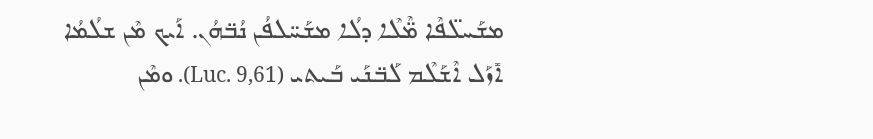ܡܫܰܚܠ̈ܦܶܐ ܡ̈ܶܠܶܐ ܕܠܳܐ ܡܫܰܚ̈ܠܦܳܢ ܢܳܒ̈ܗܳܢ. ܐܰܝܟ ܡܶܢ ܫܠܳܡܳܐ ܐܺܙܰܠ ܐܶܫܰܠܶܡ ܠܰܒ̈ܢܰܝ ܒܰܝܬܝ (Luc. 9,61). ܘܡܶܢ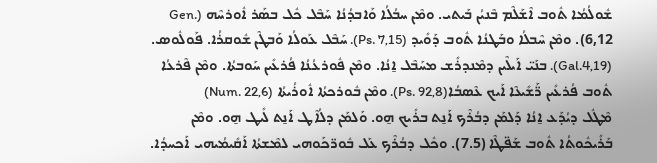ܫܽܘܠܳܡܳܐ ܬܽܘܒ ܐܶܫܰܠܶܡ ܒܶܢܝܳܢ ܒܰܝܬܝ. ܘܡܶܢ ܚܒܳܠܳܐ ܘܰܐܒܕܳܢܳܐ ܚܰܒܶܠ ܟܽܠ ܒܣܰܪ ܐܽܘܪܚܶܗ (Gen. 6,12). ܘܡܶܢ ܚܶܒܠܳܐ ܘܒܰܛܢܳܐ ܬܽܘܒ ܕܰܘܺܝܕ (Ps. 7,15). ܚܰܒܶܠ ܥܰܘܠܳܐ ܘܰܒܛܶܢ ܫܽܘܩܪܳܐ. ܦܰܘܠܽܘܣ. (Gal.4,19). ܒܢܰܝ̈ ܐܰܝܠܶܝܢ ܕܡܶܢܕܪܺܫ ܡܚܰܒܶܠ ܐ̱ܢܳܐ. ܘܡܶܢ ܦܽܘܪܥܳܢܳܐ ܦܳܪܥܺܝܢ ܚܰܘܒܬܳܐ. ܘܡܶܢ ܦܶܪܥܳܐ ܬܽܘܒ ܦܳܪܥܺܝܢ ܪ̈ܰܫܺܝܥܶܐ ܐܰܝܟ ܥܶܣܒܳܐ(Ps. 92,8). ܘܡܶܢ ܒܽܘܪܟܬܳܐ ܐܽܘܪܳܝܬܳܐ (Num. 22,6)
ܡܶܛܽܠ ܕܝܳܕܰܥ ܐ̱ܢܳܐ ܕܰܠܡܰܢ ܕܒܳܪܶܟ ܐܰܢ̱ܬ ܒܪܺܝܟ ܗ̱ܘ. ܘܰܠܡܰܢ ܕܠܳܐܶܛ ܐܰܢ̱ܬ ܠܺܝܛ ܗ̱ܘ. ܘܡܶܢ ܒܰܪܺܝܟܽܘܬܳܐ ܬܽܘܒ ܫܰܦ̈ܛܶܐ (7.5). ܘܟܽܠ ܕܒܳܪܶܟ ܥܰܠ ܒܽܘܪ̈ܟܰܘܗܝ ܠܡܶܫܬܳܐ ܐܰܩܺܝܡܳܝܗܝ ܐܰܟܚܕܳܐ.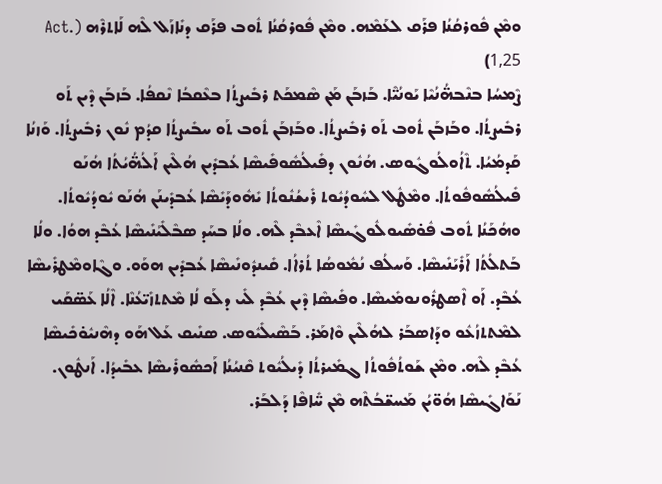ܘܡܶܢ ܦܽܘܪܩܳܢܳܐ ܦܪܰܩ ܠܥܰܡܶܗ. ܘܡܶܢ ܦܽܘܪܩܳܢܳܐ ܬܽܘܒ ܦܪܰܩ ܕܢܺܐܙܰܠ ܠܶܗ ܠܰܐܬܪܶܗ (Act. 1,25)
ܨܶܡܚܳܐ ܒܢܶܒܗ̈ܳܢܳܝܶܐ ܝܰܘܢܳܝ̈ܶܐ. ܒܰܙܒܰܢ ܡܰܢ ܣܶܡܟܰܬ ܪܒܺܝܨܬܳܐ ܒܥܶܩܒܳܐ ܢܶܩܦܳܐ. ܒܰܙܒܰܢ ܕܶܝܢ ܬܰܘ ܪܒܺܝܨܬܳܐ. ܘܒܰܙܒܰܢ ܬܽܘܒ ܬܰܘ ܪܒܺܝܨܬܳܐ. ܘܒܰܙܒܰܢ ܬܽܘܒ ܬܰܘ ܚܒܺܝܨܬܳܐ ܩܕܳܡ ܢܽܘܢ ܪܒܺܝܨܬܳܐ. ܘܰܙܢܳܐ ܩܰܕܡܳܝܳܐ. ܬܶܐܳܘܠܳܘܓܽܘܣ. ܗܳܢܽܘܢ ܕܦܺܝܠܳܣܽܘܦܺܝܣܶܐ ܥܳܒܕܺܝܢ ܗܳܠܶܝܢ ܐܰܠܳܗ̈ܳܝܳܬܳܐ ܗܳܢܰܘ ܦܺܝܠܳܣܽܘܦܽܘܬܳܐ. ܘܡܶܛܽܠ ܠܚܽܘܕܳܝܽܘܬ ܪܺܝܫܳܢܽܘܬܳܐ ܝܺܗܽܘܕܰܝܺܣܶܐ ܥܳܒܕܺܝܢܰܢ ܗܳܢܰܘ ܝܽܘܕܳܝܽܘܬܳܐ. ܘܗܳܟܰܢܳܐ ܬܽܘܒ ܦܽܘ̇ܣܺܝܘܠܽܘܓܺܝܣܶܐ ܐܶܥܒܶܕ ܠܶܗ. ܘܠܳܐ ܒܚܰܕ ܣܒܶܠܺܝܰܢܺܝܣܶܐ ܥܳܒܶܕ ܗܘܳܐ. ܘܠܳܐ ܒܰܬܠܳܬܳܐ ܐܰܪܺܝܰܢܺܝܣܶܐ. ܘܰܚܠܳܦ ܢܳܡܽܘܣܳܐ ܬܳܪܐܳܐ. ܩܺܝܢܕܽܘܢܺܝܣܶܐ ܥܳܒܕܺܝܢ ܗܘܰܘ. ܘܓܶܐܘܡܶܛܪܺܝܣܶܐ ܥܳܒܶܕ. ܐܰܘ ܐܶܣܛܪܽܘܢܘܡܺܝܣܶܐ. ܘܦܺܝܣܶܐ ܕܶܝܢ ܥܳܒܶܕ ܠܺܝ ܕܠܰܘ ܠܳܐ ܡܶܬܬܙܺܝ̈ܥܳܢܶܐ. ܐܶܠܳܐ ܥܰܣ̈ܩܰܝ ܠܡܶܬܬܙܳܥܽܘ ܘܕܰܐܣܒܰܪ ܠܗܳܠܶܝܢ ܘܶܐܡܰܪ. ܒܰܣܶܝܠܺܝܽܘܣ. ܣܢܺܝܩ ܥܰܠ ܗܰܘ ܕܗܶܢܝܽܘ̇ܟܺܝܣܶܐ ܥܳܒܶܕ ܠܶܗ. ܘܡܶܢ ܫܰܘܬܳܦܽܘܬܳܐ ܓܡܺܝܪܬܳܐ ܕܺܝܠܳܝܽܘܬ ܩܶܢܝܳܢܳܐ ܐܰܟܣܽܘܪܺܝܣܶܐ ܥܒܺܝܕܳܐ. ܐܰܢܛܽܘܢ. ܢܰܘܰܐܓܺܝܣܶܐ ܗܳܘ̈ܝܳܢ ܡܰܚܫ̈ܒܳܬܶܗ ܡܶܢ ܚ̈ܺܐܦܶܐ ܕܰܠܒܰܪ.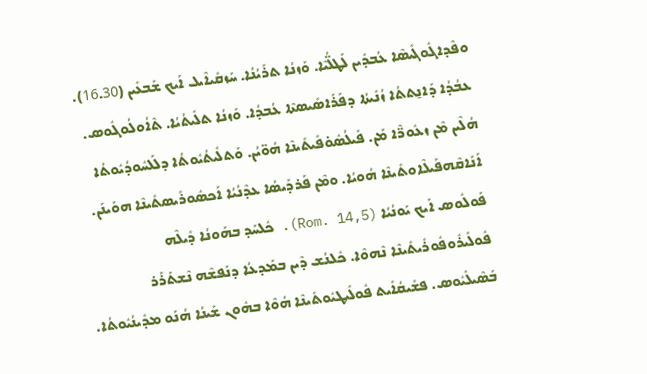ܘܦܶܕܐܓܽܘܓܺܝܣܶܐ ܥܳܒܕܺܝܢ ܠܰܛܠ̈ܳܝܶܐ. ܘܰܙܢܳܐ ܬܪܰܝܳܢܳܐ. ܚܰܙܩܺܝܐܶܝܠ ܐܰܝܟ ܫܰܒܥܺܝܢ (16.30). ܥܒܳܕܳܐ ܕܰܐܢ̱ܬܬܳܐ ܙܳܢܺܝܬܳܐ ܕܦܰܪܰܐܣܺܝܣܬܶܐ ܥܳܒܕܳܐ. ܘܰܙܢܳܐ ܬܠܺܝܬܳܝܳܐ. ܬܶܐܳܘܠܳܘܓܽܘܣ. ܗܳܠܶܝܢ ܡܶܢ ܙܥܽܘܪ̈ܶܐ ܡܰܢ. ܦܺܝܠܳܣܽܘ̇ܦܺܝܬܺܝܢܶܐ ܗܳܘ̈ܝܳܢ. ܘܰܬܠܺܝܬܳܝܽܘܬܳܐ ܕܠܰܠܚܽܘܕܳܝܽܘܬܳܐ ܐܰܢܰܐܩܶܗܦܰܝܠܶܐܘܬܺܝܢܶܐ ܗܳܘܝܳܐ. ܘܡܶܢ ܦܰܪܕܰܝܣܳܐ ܥܕܶܢܳܝܳܐ ܐܰܟܣܽܘܪܺܝܣܬܺܝܢܶܐ ܗܘܰܝܢܰܢ. ܦܰܘܠܽܘܣ ܐܰܝܟ ܝܰܘܢܳܝܳܐ (Rom. 14,5). ܟܽܠܚܰܕ ܒܗܰܘܢܳܐ ܕܺܝܠܶܗ ܦܽܘܠܺܝܪܽܘܦܽܘܪܺܝܬܺܝܢܶܐ ܢܶܗܘܶܐ. ܟܽܠܢܳܫ ܕܶܝܢ ܒܡܰܕܥܳܐ ܕܢܰܦܫܶܗ ܢܶܫܬܰܪܰܪ ܒܰܣܶܝܠܺܝܽܘܣ. ܦܫܺܝܩܳܐܺܝܬ ܦܽܘܠܺܝܛܝܽܘܬܺܝܢܶܐ ܗܳܘܶܐ ܒܗܽܘܢ ܫܰܝܢܳܐ ܗܳܢܰܘ ܡܕܺܝܢܳܝܽܘܬܳܐ.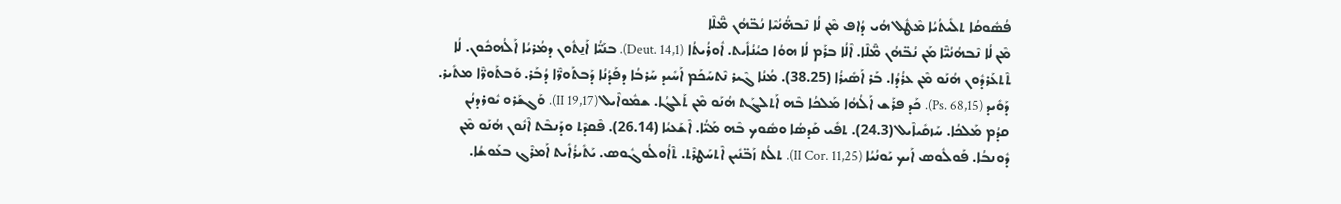ܦܳܣܽܘܩܳܐ ܬܠܺܝܬܳܝܳܐ ܡܶܛܽܠ ܗܳܝ ܕܳܐܦ ܡܶܢ ܠܳܐ ܢܶܒܗ̈ܳܢܳܝܶܐ ܢܳܒ̈ܗܳܢ ܡ̈ܶܠܶܐ
ܡܶܢ ܠܳܐ ܢܶܒܗܳܢܳܝ̈ܶܐ ܡܰܢ ܢܳܒ̈ܗܳܢ ܡ̈ܶܠܶܐ. ܐܶܠܳܐ ܒܪܰܡ ܠܳܐ ܗܘܳܐ ܟܝܳܢܳܐܺܝܬ. ܐܽܘܪܳܝܬܳܐ (Deut. 14,1). ܒܢܰܝ̈ܳܐ ܐܰܢ̱ܬܽܘܢ ܕܡܳܪܝܳܐ ܐܰܠܳܗܟܽܘܢ. ܠܳܐ ܬܶܬܥܰܪܕܽܘܢ ܗܳܢܰܘ ܡܶܢ ܥܪܳܕܳܐ. ܒܰܪ ܐܰܣܺܝܪܳܐ (38.25). ܡܳܢܳܐ ܓܶܝܪ ܢܶܬܚܰܟܰܡ ܐܰܚܺܝܕ ܚܰܪܒܳܐ ܕܦܰܕܳܢܳܐ ܕܰܒܬܰܘܪ̈ܶܐ ܕܳܒܰܪ. ܘܰܒܬܰܘܪ̈ܶܐ ܡܬܺܝܪ. ܕܰܘܺܝܕ (Ps. 68,15). ܟܰܕ ܦܪܰܫ ܐܰܠܳܗܳܐ ܡܰܠܟܳܐ ܒܶܗ ܐܰܬܠܓܰܬ ܗܳܢܰܘ ܡܶܢ ܬܰܠܓܳܐ. ܫܡܽܘܐܶܝܠ (II 19,17). ܘܰܓܫܰܪܘ ܝܽܘܪܕܢܳܢ ܩܕܳܡ ܡܰܠܟܳܐ. ܚܰܙܩܺܝܐܶܝܠ (24.3). ܬܦܺܝ ܩܰܕܣܳܐ ܘܣܽܘܟ ܒܶܗ ܡܰܝ̈ܳܐ. ܐܶܫܰܥܝܳܐ (26.14). ܦܶܩܕܶܬ ܘܕܰܢܒܶܬ ܐܶܢܽܘܢ ܗܳܢܰܘ ܡܶܢ ܕܽܘܢܒܳܐ. ܦܰܘܠܽܘܣ ܐܰܝܟ ܝܰܘܢܳܝܳܐ (II Cor. 11,25). ܬܠܳܬ ܙܰܒ̈ܢܺܝܢ ܐܶܬܚܰܛܪܶܬ. ܬܶܐܳܘܠܳܘܓܽܘܣ. ܝܰܬܺܝܪܳܐܺܝܬ ܐܰܡܪܶܓ ܒܥܰܘܫܳܐ.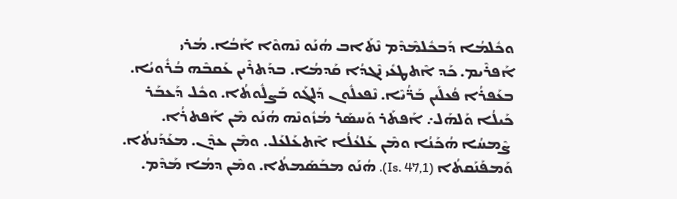ܘܟܽܠܡܳܐ ܕܰܒܟܽܠܡܶܕܶܡ ܢܶܬܰܐܒ ܗܳܢܰܘ ܢܶܗܘܶܐ ܐܰܒܳܐ. ܡܳܪܝ ܐܰܦܪܶܝܡ. ܟܰܕ ܐܶܬܛܥܺܝ ܢܶܓܕܳܐ ܩܰܕܡܳܐ. ܒܕܰܬܪܶܝܢ ܥܰܩܒܶܗ ܒܳܪܽܘܝܳܐ. ܒܥܰܦܪܳܐ ܦܳܥܠܺܝܢ ܒܰܪ̈ܳܝܶܐ. ܢܶܦܥܠܽܘܢ ܕܰܠܓܰܘ ܒܰܨܠܽܘܬܳܐ. ܘܟܽܠ ܕܰܥܒܰܪ ܟܰܝܠܳܐ ܘܰܠܗܰܠ܇ ܐܰܦܬܰܪ ܘܰܚܣܰܪ ܡܳܙܽܘܢܶܗ ܗܳܢܰܘ ܡܶܢ ܐܰܦܬܪܳܐ.
 ܨܶܡܚܳܐ ܗܳܟܰܢܳܐ ܘܡܶܢ ܥܰܠܥܳܠܳܐ ܐܶܬܥܰܠܥܰܠ. ܘܡܶܢ ܥܕܶܢ. ܡܥܰܕܰܢܬܳܐ. ܘܰܡܦܰܢܰܩܬܳܐ (Is. 47,1). ܗܳܢܰܘ ܡܒܰܣܰܡܬܳܐ. ܘܡܶܢ ܕܡܳܐ ܡܰܕܶܡ.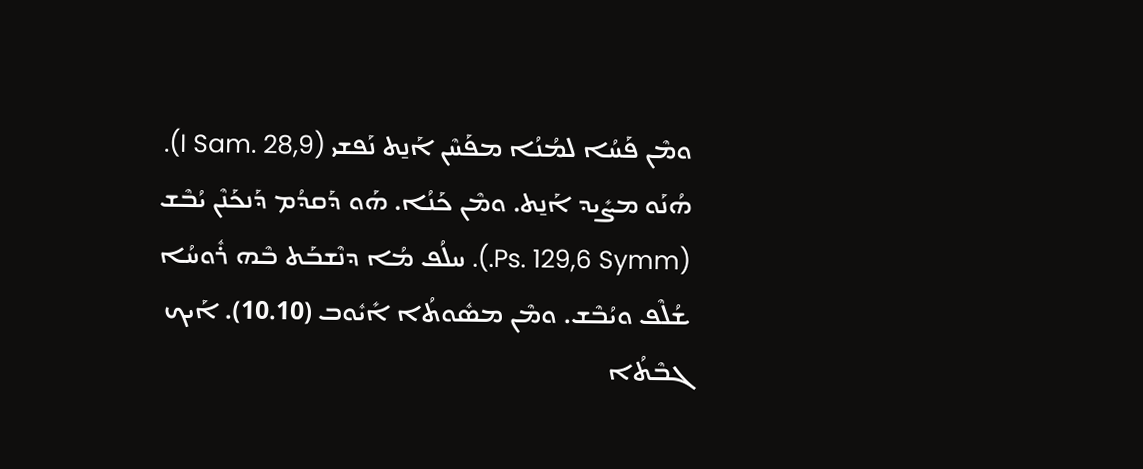ܘܡܶܢ ܦܰܚܳܐ ܠܡܳܢܳܐ ܡܦܰܚܶܢ ܐܰܢ̱ܬ ܢܰܦܫܝ (I Sam. 28,9). ܗܳܢܰܘ ܡܨܺܝܕ ܐܰܢ̱ܬ. ܘܡܶܢ ܟܰܢܳܐ. ܗܰܘ ܕܰܩܕܳܡ ܕܰܢܟܰܢܶܢ ܝܳܒܶܫ (Ps. 129,6 Symm.). ܚܠܳܦ ܡܳܐ ܕܢܶܫܒܰܬ ܒܶܗ ܪܽܘܚܳܐ ܫܳܠܶܦ ܘܝܳܒܶܫ. ܘܡܶܢ ܡܣܽܘܬܳܐ ܐܺܝܽܘܒ (10.10). ܐܰܝܟ ܓܒܶܬܳܐ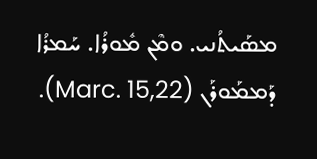ܡܣܰܝܬܳܢܝ. ܘܡܶܢ ܡܽܘܪܳܐ. ܚܰܡܪܳܐ ܕܰܡܡܰܘܪܰܢ (Marc. 15,22).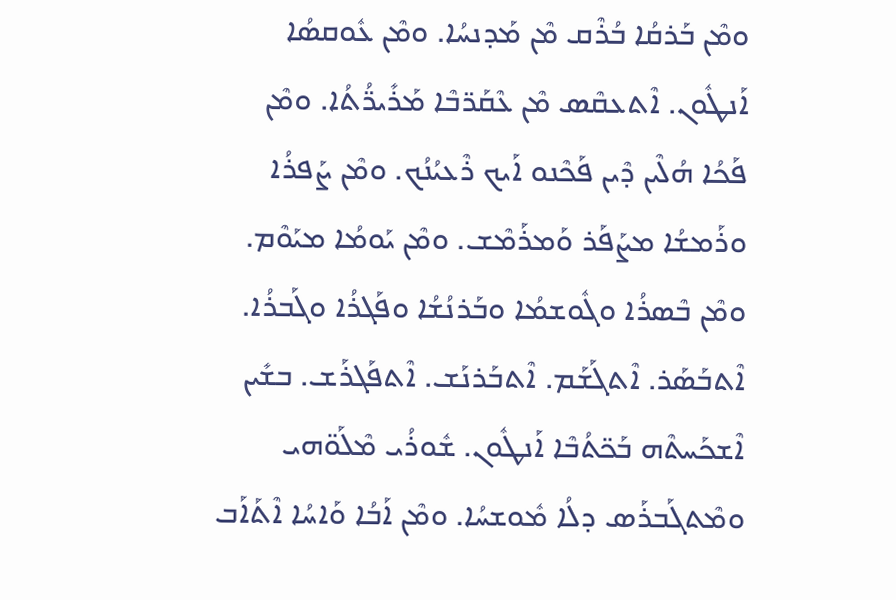ܘܡܶܢ ܒܰܪܩܳܐ ܒܳܪܶܩ ܡܶܢ ܡܰܕܢܚܳܐ. ܘܡܶܢ ܥܽܘܩܣܳܐ ܐܰܢܛܽܘܢ. ܐܶܬܥܩܶܣ ܡܶܢ ܥܶܩܰܪ̈ܒܶܐ ܡܰܪܺܝܪ̈ܳܬܳܐ. ܘܡܶܢ ܦܰܟܳܐ ܗܳܠܶܝܢ ܕܶܝܢ ܦܰܟܶܢܘ ܐܰܝܟ ܪܶܥܝܳܢܳܟ. ܘܡܶܢ ܨܰܦܪܳܐ ܘܪܰܡܫܳܐ ܡܨܰܦܰܪ ܘܰܡܪܰܡܶܫ. ܘܡܶܢ ܝܰܘܡܳܐ ܡܝܰܘܶܡ. ܘܡܶܢ ܒܶܣܪܳܐ ܘܓܽܘܫܡܳܐ ܘܒܰܪܢܳܫܳܐ ܘܦܰܓܪܳܐ ܘܓܰܒܪܳܐ. ܐܶܬܒܰܣܰܪ. ܐܶܬܓܰܫܰܡ. ܐܶܬܒܰܪܢܰܫ. ܐܶܬܦܰܓܪܰܫ. ܒܫܺܝܢ ܐܶܫܟܰܚܬܶܗ ܒܰܟ̈ܬܳܒܶܐ ܐܰܢܛܽܘܢ. ܫܽܘܪܳܝ ܡܶܠܰܘ̈ܗܝ ܘܡܶܬܓܰܒܪܰܣ ܕܠܳܐ ܡܽܘܫܚܳܐ. ܘܡܶܢ ܐܰܒܳܐ ܘܰܐܚܳܐ ܐܶܬܰܐܰܒ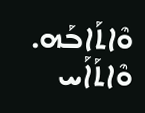ܘܶܐܬܰܐܒܰܗ. ܘܶܐܬܰܐܰܚ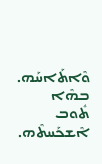ܘܶܐܬܰܐܚܰܗ. ܒܗܶܐ ܬܽܘܒ ܐܶܫܟܰܚܬܶܗ.